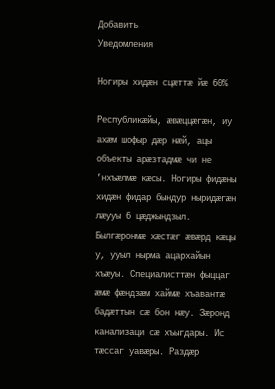Добавить
Уведомления

Ногиры хидæн сцæттæ йæ 60%

Республикæйы, æвæццæгæн, иу ахæм шофыр дæр нæй, ацы объекты арæзтадмæ чи не ’нхъæлмæ кæсы. Ногиры фидæны хидæн фидар бындур ныридæгæн лæууы 6 цæджындзыл. Былгæронмæ хæстæг æвæрд кæцы у, ууыл нырма ацархайын хъæуы. Специалисттæн фыццаг æмæ фæндзæм хаймæ хъавантæ бадæттын сæ бон нæу. Зæронд канализаци сæ хъыгдары. Ис тæссаг уавæры. Раздæр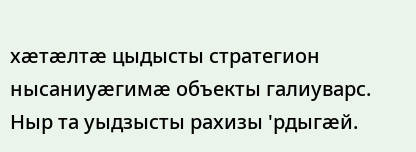хæтæлтæ цыдысты стратегион нысаниуæгимæ объекты галиуварс. Ныр та уыдзысты рахизы 'рдыгæй.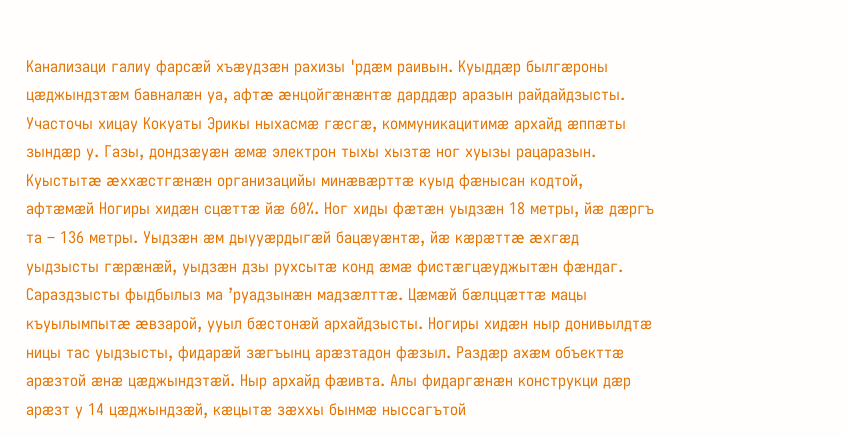Канализаци галиу фарсæй хъæудзæн рахизы 'рдæм раивын. Куыддæр былгæроны цæджындзтæм бавналæн уа, афтæ æнцойгæнæнтæ дарддæр аразын райдайдзысты. Участочы хицау Кокуаты Эрикы ныхасмæ гæсгæ, коммуникацитимæ архайд æппæты зындæр у. Газы, дондзæуæн æмæ электрон тыхы хызтæ ног хуызы рацаразын. Куыстытæ æххæстгæнæн организацийы минæвæрттæ куыд фæнысан кодтой, афтæмæй Ногиры хидæн сцæттæ йæ 60%. Ног хиды фæтæн уыдзæн 18 метры, йæ дæргъ та – 136 метры. Уыдзæн æм дыууæрдыгæй бацæуæнтæ, йæ кæрæттæ æхгæд уыдзысты гæрæнæй, уыдзæн дзы рухсытæ конд æмæ фистæгцæуджытæн фæндаг. Сараздзысты фыдбылыз ма ’руадзынæн мадзæлттæ. Цæмæй бæлццæттæ мацы къуылымпытæ æвзарой, ууыл бæстонæй архайдзысты. Ногиры хидæн ныр донивылдтæ ницы тас уыдзысты, фидарæй зæгъынц арæзтадон фæзыл. Раздæр ахæм объекттæ арæзтой æнæ цæджындзтæй. Ныр архайд фæивта. Алы фидаргæнæн конструкци дæр арæзт у 14 цæджындзæй, кæцытæ зæххы бынмæ ныссагътой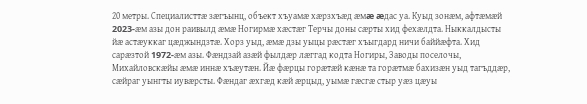20 метры. Специалисттæ зæгъынц, объект хъуамæ хæрзхъæд æмæ æдас уа. Куыд зонæм, афтæмæй 2023-æм азы дон раивылд æмæ Ногирмæ хæстæг Терчы доны сæрты хид фехæлдта. Ныккалдысты йæ астæуккаг цæджындзтæ. Хорз уыд, æмæ дзы уыцы рæстæг хъыгдард ничи баййæфта. Хид сарæзтой 1972-æм азы. Фæндзай азæй фылдæр лæггад кодта Ногиры, Заводы поселочы, Михайловскæйы æмæ иннæ хъæутæн. Йæ фæрцы горæтæй кæнæ та горæтмæ бахизæн уыд тагъддæр, сæйраг уынгты иувæрсты. Фæндаг æхгæд кæй æрцыд, уымæ гæсгæ стыр уæз цæуы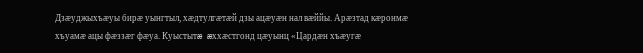Дзæуджыхъæуы бирæ уынгтыл, хæдтулгæтæй дзы ацæуæн нал вæййы. Арæзтад кæронмæ хъуамæ ацы фæззæг фæуа. Куыстытæ æххæстгонд цæуынц «Цардæн хъæугæ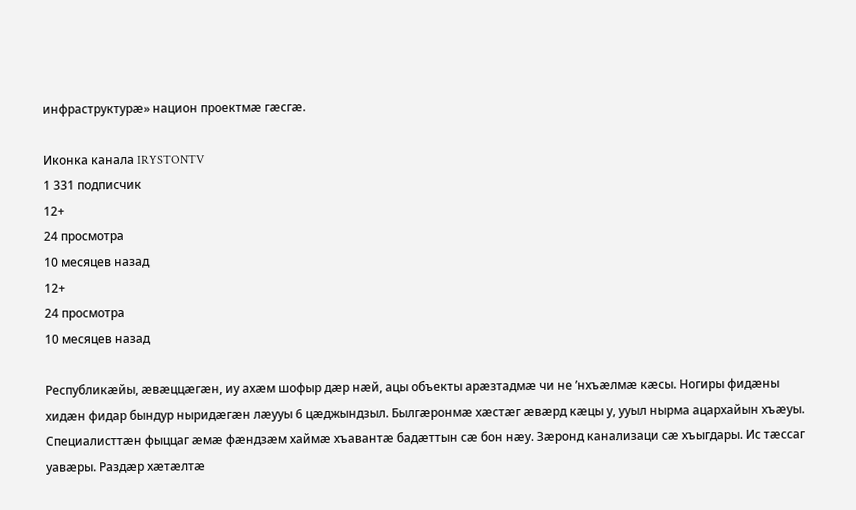инфраструктурæ» национ проектмæ гæсгæ.

Иконка канала IRYSTONTV
1 331 подписчик
12+
24 просмотра
10 месяцев назад
12+
24 просмотра
10 месяцев назад

Республикæйы, æвæццæгæн, иу ахæм шофыр дæр нæй, ацы объекты арæзтадмæ чи не ’нхъæлмæ кæсы. Ногиры фидæны хидæн фидар бындур ныридæгæн лæууы 6 цæджындзыл. Былгæронмæ хæстæг æвæрд кæцы у, ууыл нырма ацархайын хъæуы. Специалисттæн фыццаг æмæ фæндзæм хаймæ хъавантæ бадæттын сæ бон нæу. Зæронд канализаци сæ хъыгдары. Ис тæссаг уавæры. Раздæр хæтæлтæ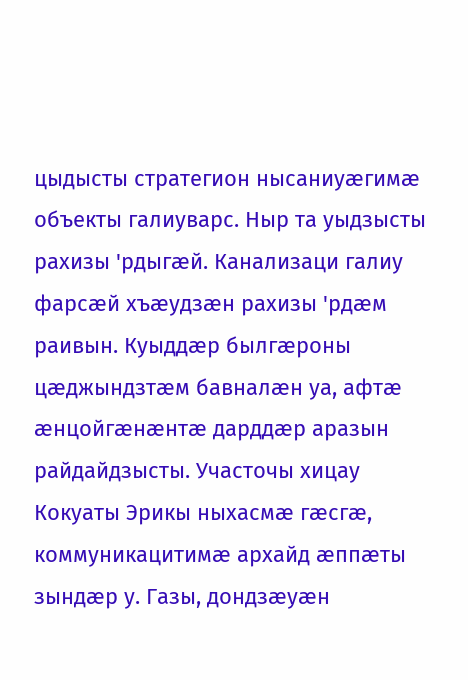цыдысты стратегион нысаниуæгимæ объекты галиуварс. Ныр та уыдзысты рахизы 'рдыгæй. Канализаци галиу фарсæй хъæудзæн рахизы 'рдæм раивын. Куыддæр былгæроны цæджындзтæм бавналæн уа, афтæ æнцойгæнæнтæ дарддæр аразын райдайдзысты. Участочы хицау Кокуаты Эрикы ныхасмæ гæсгæ, коммуникацитимæ архайд æппæты зындæр у. Газы, дондзæуæн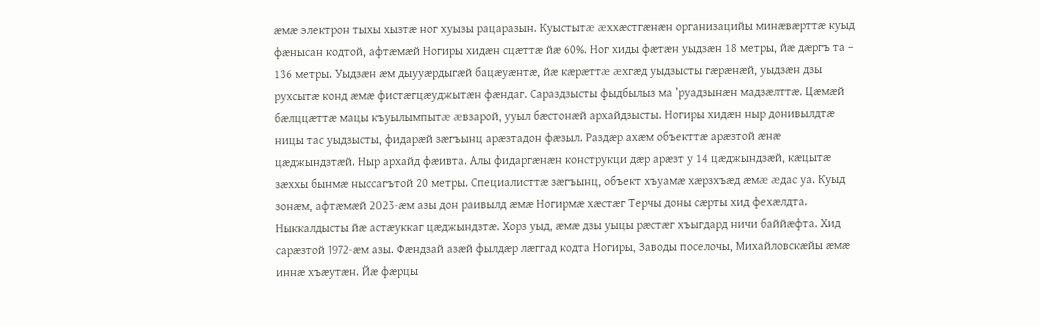æмæ электрон тыхы хызтæ ног хуызы рацаразын. Куыстытæ æххæстгæнæн организацийы минæвæрттæ куыд фæнысан кодтой, афтæмæй Ногиры хидæн сцæттæ йæ 60%. Ног хиды фæтæн уыдзæн 18 метры, йæ дæргъ та – 136 метры. Уыдзæн æм дыууæрдыгæй бацæуæнтæ, йæ кæрæттæ æхгæд уыдзысты гæрæнæй, уыдзæн дзы рухсытæ конд æмæ фистæгцæуджытæн фæндаг. Сараздзысты фыдбылыз ма ’руадзынæн мадзæлттæ. Цæмæй бæлццæттæ мацы къуылымпытæ æвзарой, ууыл бæстонæй архайдзысты. Ногиры хидæн ныр донивылдтæ ницы тас уыдзысты, фидарæй зæгъынц арæзтадон фæзыл. Раздæр ахæм объекттæ арæзтой æнæ цæджындзтæй. Ныр архайд фæивта. Алы фидаргæнæн конструкци дæр арæзт у 14 цæджындзæй, кæцытæ зæххы бынмæ ныссагътой 20 метры. Специалисттæ зæгъынц, объект хъуамæ хæрзхъæд æмæ æдас уа. Куыд зонæм, афтæмæй 2023-æм азы дон раивылд æмæ Ногирмæ хæстæг Терчы доны сæрты хид фехæлдта. Ныккалдысты йæ астæуккаг цæджындзтæ. Хорз уыд, æмæ дзы уыцы рæстæг хъыгдард ничи баййæфта. Хид сарæзтой 1972-æм азы. Фæндзай азæй фылдæр лæггад кодта Ногиры, Заводы поселочы, Михайловскæйы æмæ иннæ хъæутæн. Йæ фæрцы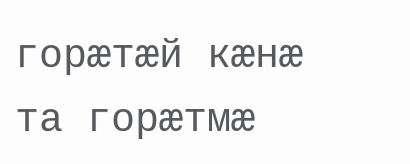горæтæй кæнæ та горæтмæ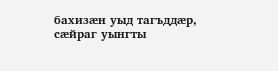бахизæн уыд тагъддæр, сæйраг уынгты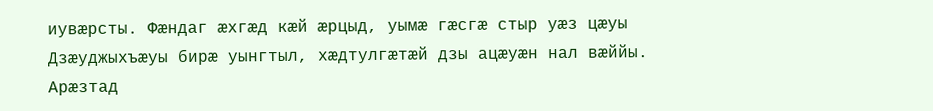иувæрсты. Фæндаг æхгæд кæй æрцыд, уымæ гæсгæ стыр уæз цæуы Дзæуджыхъæуы бирæ уынгтыл, хæдтулгæтæй дзы ацæуæн нал вæййы. Арæзтад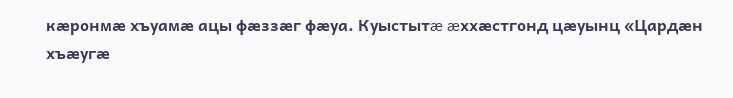кæронмæ хъуамæ ацы фæззæг фæуа. Куыстытæ æххæстгонд цæуынц «Цардæн хъæугæ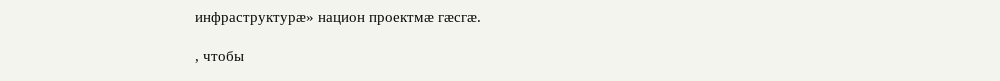инфраструктурæ» национ проектмæ гæсгæ.

, чтобы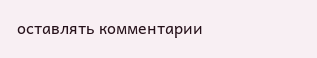оставлять комментарии